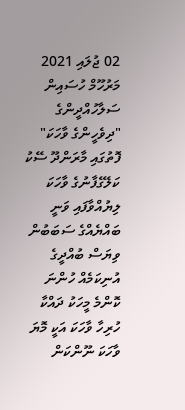02 ޖުލައި 2021
މަރުހޫމް ހުސައިން ސަލާހުއްދީންގެ "ދިވެހީންގެ ވާހަކަ" ފޮތުގައި މާރަންދޫ ސޭކު ކަލޭގެފާނުގެ ވާހަކަ ލިޔުއްވާފައި ވަނީ ބައްޔެއްގެ ސަބަބުން ވިޔަސް ބުއްދީގެ އުނިކަމެއް ހުންނަ ކޮންމެ މީހަކު ދައްކާ ހުރިހާ ވާހަކަ އަކީ މޮޔަ ވާހަކަ ނޫންކަން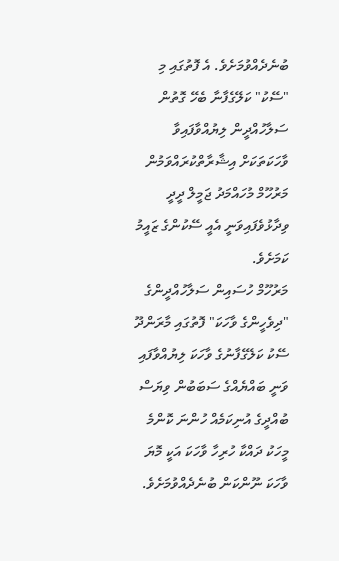ބުނެދެއްވުމަށެވެ. އެ ފޮތުގައި މި "ސޭކު" ކަލޭގެފާނާ ބެހޭ ގޮތުން ސަލާހުއްދީން ލިޔުއްވާފައިވާ ވާހަކަތަކަށް އިޝާރާތްކުރައްވަމުން މަރުހޫމް މުހައްމަދު ޖަމީލް ދީދީ ވިދާޅުވެފައިވަނީ އެއީ ސޭކުންގެ ޒައީމު ކަމަށެވެ.
މަރުހޫމް ހުސައިން ސަލާހުއްދީންގެ "ދިވެހީންގެ ވާހަކަ" ފޮތުގައި މާރަންދޫ ސޭކު ކަލޭގެފާނުގެ ވާހަކަ ލިޔުއްވާފައި ވަނީ ބައްޔެއްގެ ސަބަބުން ވިޔަސް ބުއްދީގެ އުނިކަމެއް ހުންނަ ކޮންމެ މީހަކު ދައްކާ ހުރިހާ ވާހަކަ އަކީ މޮޔަ ވާހަކަ ނޫންކަން ބުނެދެއްވުމަށެވެ.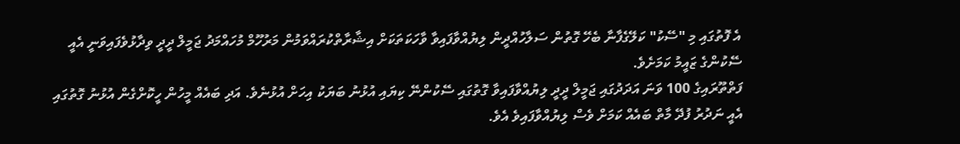އެ ފޮތުގައި މި "ސޭކު" ކަލޭގެފާނާ ބެހޭ ގޮތުން ސަލާހުއްދީން ލިޔުއްވާފައިވާ ވާހަކަތަކަށް އިޝާރާތްކުރައްވަމުން މަރުހޫމް މުހައްމަދު ޖަމީލް ދީދީ ވިދާޅުވެފައިވަނީ އެއީ ސޭކުންގެ ޒައީމު ކަމަށެވެ.
ފަތްތޫރައިގެ 100 ވަނަ އަދަދުގައި ޖަމީލް ދީދީ ލިޔުއްވާފައިވާ ގޮތުގައި ސޭކުންނޭ ކިޔައި އުޅުނު ބަޔަކު އިހަށް އުޅުނެވެ. އަދި ބައެއް މީހުން ހީކޮށްގެން އުޅުނު ގޮތުގައި އެއީ ނަދުރު ފުދޭ މާތް ބައެއް ކަމަށް ވެސް ލިޔުއްވާފައިވެ އެވެ.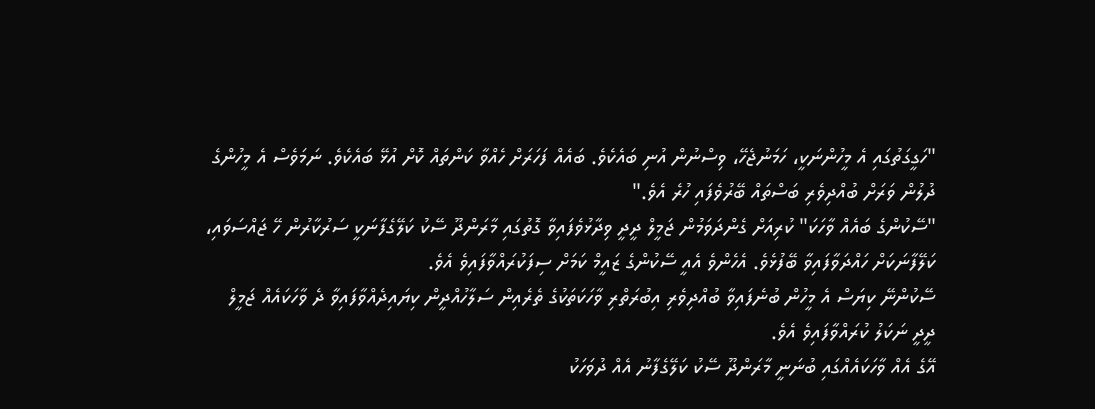"ހަގީގަތުގައި އެ މީހުންނަކީ، ހަމަނުޖެހޭ، ވިސްނުން އުނި ބައެކެވެ. ބައެއް ފަހަރަށް ހެއްވާ ކަންތައް ކޮށް އުޅޭ ބައެކެވެ. ނަމަވެސް އެ މީހުންގެ ދުލުން ވަރަށް ބުއްދިވެރި ބަސްތައް ބޭރުވެފައި ހުރެ އެވެ."
"ސޭކުންގެ ބައެއް ވާހަކަ" ކުރިއަށް ގެންދަވަމުން ޖަމީލް ދީދީ ވިދާޅުވެފައިވާ ގޮތުގައި މާރަންދޫ ސޭކު ކަލޭގެފާނަކީ ސަރުކާރުން ހޭ ޖައްސަވައި، ކަލޭފާނަކަށް ހައްދަވާފައިވާ ބޭފުޅެވެ. އެހެންވެ އެއީ ސޭކުންގެ ޒައީމް ކަމަށް ސިފަކުރައްވާފައިވެ އެވެ.
ސޭކުންނޭ ކިޔަސް އެ މީހުން ބުނެފައިވާ ބުއްދިވެރި އިބުރަތްރި ވާހަކަތަކުގެ ތެރެއިން ސަލާހުއްދީން ކިޔައިދެއްވާފައިވާ ދެ ވާހަކައެއް ޖަމީލް ދީދީ ނަކަލު ކުރައްވާފައިވެ އެވެ.
އޭގެ އެއް ވާހަކައެއްގައި ބުނަނީ މާރަންދޫ ސޭކު ކަލޭގެފާނު އެއް ދުވަހަކު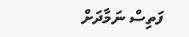ފަތިސް ނަމާދަށް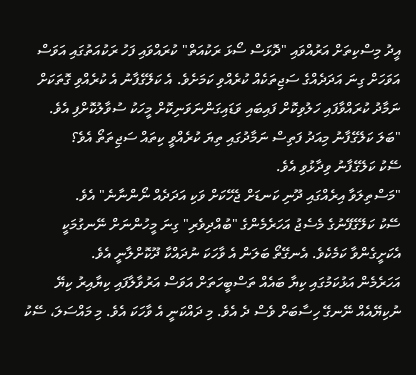އީދު މިސްކިތަށް އަރުއްވައި "ދޮޅަސް ސޯޅަ ރަކުއަތް" ކުރައްވައި ފަހު ރަކުއަތުގައި އަވަސް އަވަހަށް ގިނަ އަދަދެއްގެ ސަޖިތަކެއް ކުރެއްވި ކަމަށެވެ. އެ ކަލޭގެފާނު އެ ކުރެއްވި ގޮތަކަށް ނަމާދު ކުރައްވާފައި ހަލުވިކޮށް ފައިބައި ވަޑައިގަންނަވަނިކޮށް މީހަކު ސުވާލުކޮށްފި އެވެ.
"ބަލަ ކަލޭގެފާނު މިއަދު ފަތިސް ނަމާދުގައި ތިޔަ ކުރެއްވީ ކިތައް ސަޖިތަތޯ އެވެ؟
ސޭކު ކަލޭގެފާނު ވިދާޅުވި އެވެ.
"މަސްތިލަވާ އިރެއްގައި ދޫނި ކަނޑަށް ޖެހޭކަށް ވަކި އަދަދެއް ނޯންނާނެ" އެވެ.
ސޭކު ކަލޭގެފޭނުގެ މެސެޖު އަހަރެމެންގެ "ބުއްދިވެރި" ގިނަ މީހުންނަށް ނޭނގުމަކީ އެކަށީގެންވާ ކަމެކެވެ. އެނގޭތޯ ބަލަން އެ ވާހަކަ ނުދައްކާ ދޫކޮށްލާނީ އެވެ.
އަހަރެމެން އަޅުކަމުގައި ކިޔާ ބައެއް ތަސްބީހަތަށް އަވަސް އަރުވާލާފައި ކިޔާއިރު ކިޔޭ ނުކިޔޭއެއް ނޭނގޭ ހިސާބަށް ވެސް ދެ އެވެ. މި ދައްކަނީ އެ ވާހަކަ އެވެ. މި މައްސަލަ، ސޭކު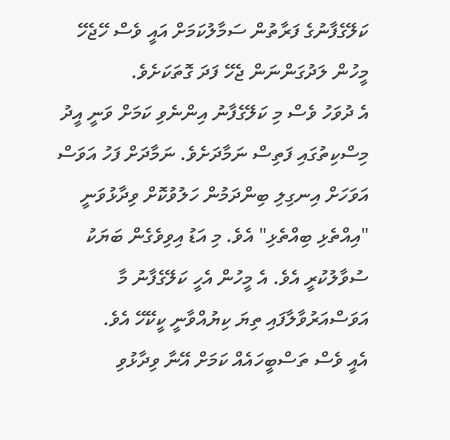ކަލޭގެފާނުގެ ފަރާތުން ސަމާލުކަމަށް އައީ ވެސް ހޭޖެހޭ މީހުން ލަދުގަންނަން ޖެހޭ ފަދަ ގޮތަކަށެވެ.
އެ ދުވަހު ވެސް މި ކަލޭގެފާނު އިންނެވި ކަމަށް ވަނީ އީދު މިސްކިތުގައި ފަތިސް ނަމާދަށެވެ. ނަމާދަށް ފަހު އަވަސް އަވަހަށް އިނގިލި ބިންދަމުން ހަލުވުކޮށް ވިދާޅުވަނީ "އިއްތެޅި ބިއްތެޅި" އެވެ. މި އަޑު އިވިވެގެން ބަޔަކު ސުވާލުކުރީ އެވެ. އެ މީހުން އެހީ ކަލޭގެފާނު މާ އަވަސްއަރުވާލާފައި ތިޔަ ކިޔުއްވާނީ ކީކޭހޭ އެވެ.
އެއީ ވެސް ތަސްބީހައެއް ކަމަށް އޭނާ ވިދާޅުވި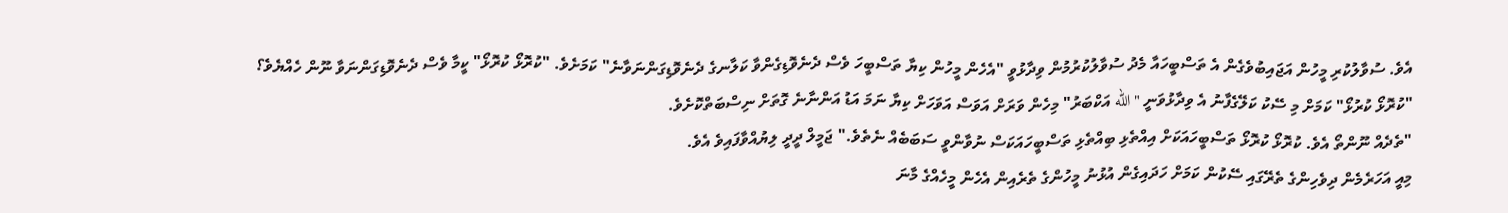އެވެ. ސުވާލުކުރި މީހުން އަޖައިބުވެގެން އެ ތަސްބީހައާ މެދު ސުވާލުކުރުމުން ވިދާޅުވީ "އެހެން މީހުން ކިޔާ ތަސްބީހަ ވެސް ދެނެވޮޑިގެންވާ ކަލާނގެ ދެނެވޮޑިގަންނަވާނެ" ކަމަށެވެ. "ކުރޮޅޯ ކުރޮޅޯ" ކީމާ ވެސް ދެނެވޮޑިގަންނަވާ ނޫން ހެއްޔެވެ؟
"ކުރޮޅޯ ކުރުޅޯ" ކަމަށް މި ސޭކު ކަލޭގެފާނު އެ ވިދާޅުވަނީ "الله އަކްބަރު" މިހެން ވަރަށް އަވަސް އަވަހަށް ކިޔާ ނަމަ އަޑު އަންނާނެ ގޮތަށް ނިސްބަތްކޮށެވެ.
"ތެދެއް ނޫންތޯ އެވެ. ކުރޮޅޯ ކުރޮޅޯ ތަސްބީހައަކަށް އިއްތެޅި ބިއްތެޅި ތަސްބީހައަކަސް ނުވާންވީ ސަބަބެއް ނެތެވެ." ޖަމީލް ދީދީ ލިޔުއްވާފައިވެ އެވެ.
މިއީ އަހަރެމެން ދިވެހިންގެ ތެރޭގައި ސޭކުން ކަމަށް ހަދައިގެން އުޅުނު މީހުންގެ ތެރެއިން އެހެން މީހެއްގެ މާނަ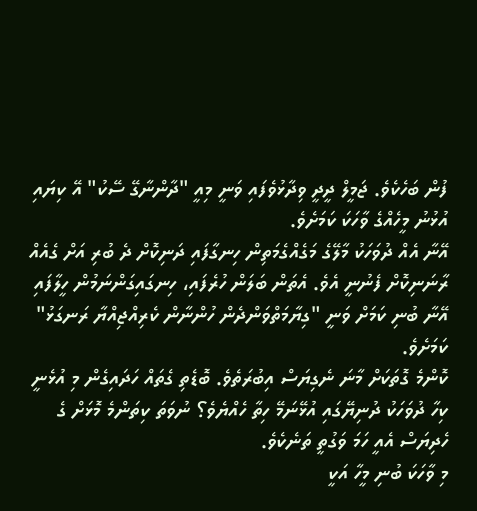ފުން ބަހެކެވެ. ޖަމީލް ދީދީ ވިދާޅުވެފައި ވަނީ މިއީ "ދާންނާގޭ ސޭކު" އޭ ކިޔައި އުޅުނު މީހެއްގެ ވާހަކަ ކަމަށެވެ.
އޭނާ އެއް ދުވަހަކު މާލޭގެ މަގެއްގެމަތިން ހިނގާފައި ދަނިކޮށް ދެ ބުރި އަށް ގެއެއް ރާނަނިކޮށް ފެނުނީ އެވެ. އެތަން ބަލަން ހުރެފައި، ހިނގައިގަންނަމުން ހީލާފައި އޭނާ ބުނި ކަމަށް ވަނީ "ގިޔާމަތްވަންދެން ހުންނާން ކެރިއްޖިއްޔާ ރަނގަޅު" ކަމަށެވެ.
ކޮންމެ ގޮތަކަށް މާނަ ނެގިޔަސް އިބުރަތެވެ. ބޮޑެތި ގެތައް ހަދައިގެން މި އުޅެނީ ކިހާ ދުވަހަކު ދުނިޔޭގައި އުޅޭނަމޭ ހިތާ ހެއްޔެވެ؟ ނުވަތަ ކިތަންމެ މޮޅަށް ގެ ހެދިޔަސް އެއީ ހަމަ ވަގުތީ ތަނެކެވެ.
މި ވާހަކަ ބުނި މީހާ އަކީ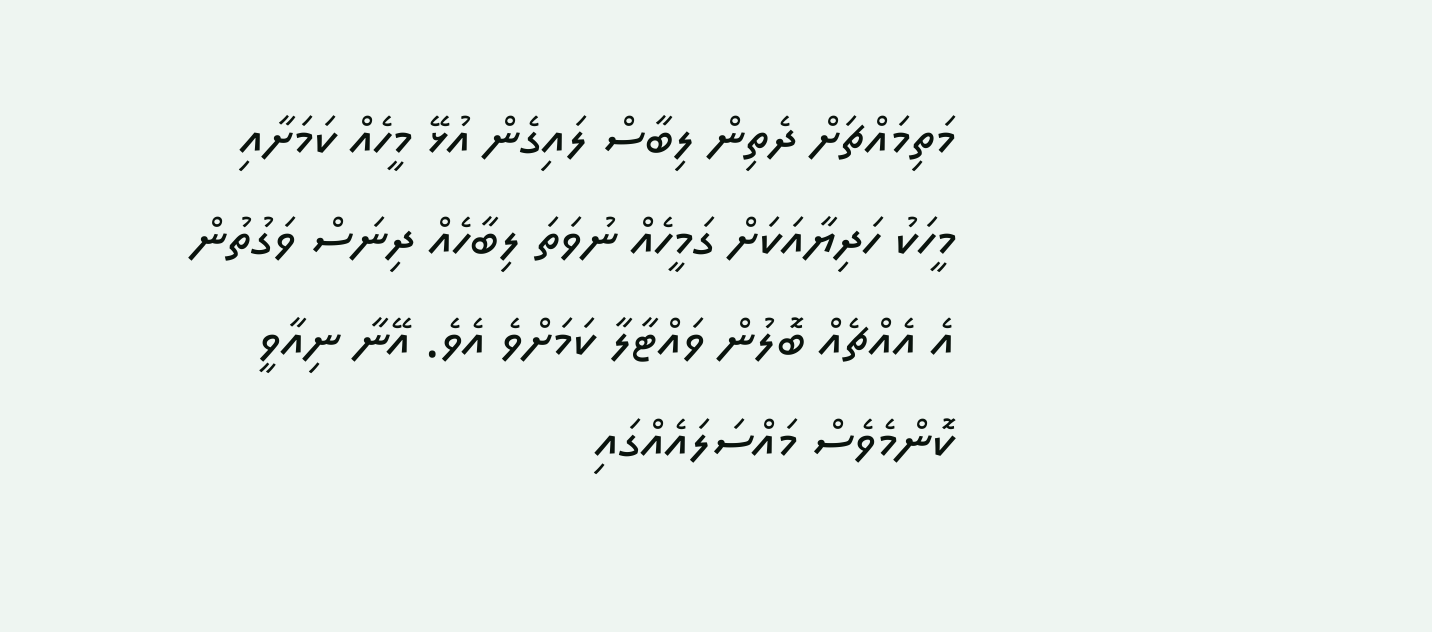މަތިމައްޗަށް ދެތިން ލިބާސް ލައިގެން އުޅޭ މީހެއް ކަމަށާއި މީހަކު ހަދިޔާއަކަށް ގަމީހެއް ނުވަތަ ލިބާހެއް ދިނަސް ވަގުތުން އެ އެއްޗެއް ބޮލުން ވައްޓާލާ ކަމަށްވެ އެވެ. އޭނާ ނިއާވީ ކޮންމެވެސް މައްސަލައެއްގައި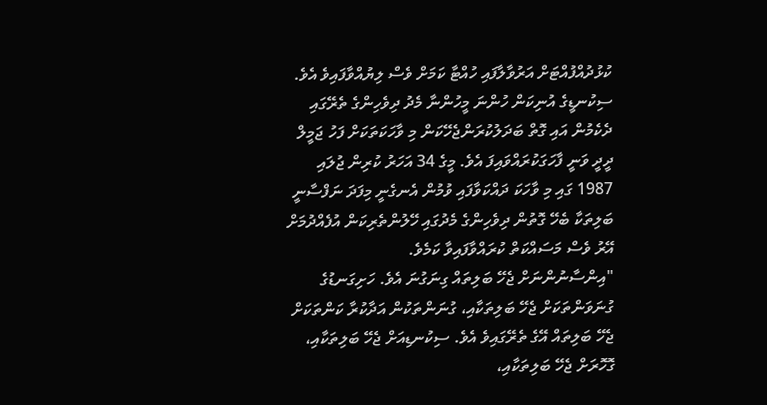ކުޅުދުއްފުއްޓަށް އަރުވާލާފައި ހުއްޓާ ކަމަށް ވެސް ލިޔުއްވާފައިވެ އެވެ.
ސިކުނޑީގެ އުނިކަން ހުންނަ މީހުންނާ މެދު ދިވެހިންގެ ތެރޭގައި ދެކެމުން އައި ގޮތް ބަދަލުކުރަންޖެހޭކަން މި ވާހަކަތަކަށް ފަހު ޖަމީލް ދީދީ ވަނީ ފާހަގަކުރައްވައިފަ އެވެ. މީގެ 34 އަހަރު ކުރިން ޖުލައި 1987 ގައި މި ވާހަކަ ދައްކަވާފައި ވުމުން އެނގެނީ މިފަދަ ނަފްސާނީ ބަލިތަކާ ބެހޭ ގޮތުން ދިވެހިންގެ މެދުގައި ހޭލުންތެރިކަން އުފެއްދުމަށް އޭރު ވެސް މަސައްކަތް ކުރައްވާފައިވާ ކަމެވެ.
"އިންސާނުންނަށް ޖެހޭ ބަލިތައް ގިނަގުނަ އެވެ. ހަށިގަނޑުގެ ގުނަވަންތަކަށް ޖެހޭ ބަލިތަކާއި، ގުނަންތަކުން އަދާކުރާ ކަންތަކަށް ޖެހޭ ބަލިތައް އޭގެ ތެރޭގައިވެ އެވެ. ސިކުނޑިއަށް ޖެހޭ ބަލިތަކާއި، ގޮހޮރަށް ޖެހޭ ބަލިތަކާއި،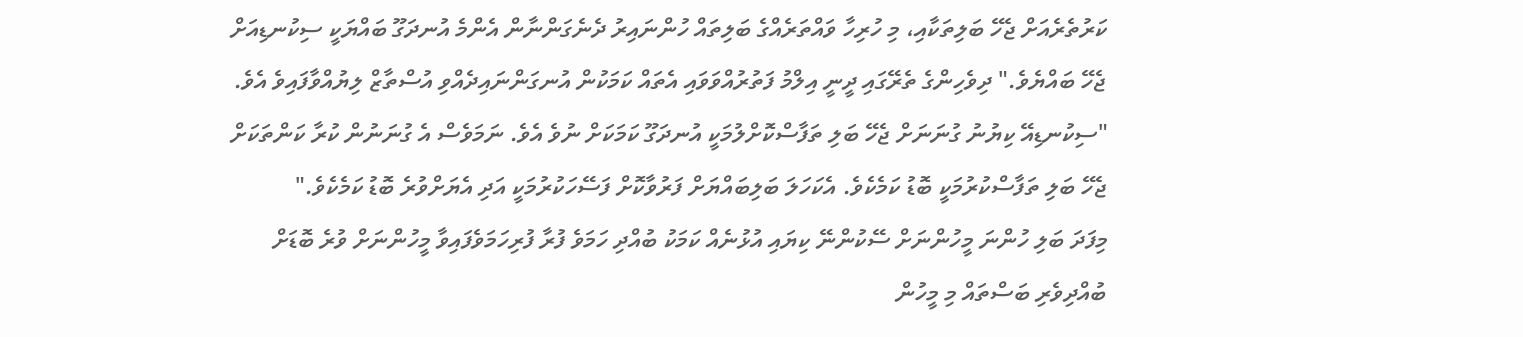ކަރުތެރެއަށް ޖެހޭ ބަލިތަކާއި، މި ހުރިހާ ވައްތަރެއްގެ ބަލިތައް ހުންނައިރު ދެނެގަންނާން އެންމެ އުނދަގޫ ބައްޔަކީ ސިކުނޑިއަށް ޖެހޭ ބައްޔެވެ." ދިވެހިންގެ ތެރޭގައި ދީނީ އިލްމު ފަތުރުއްވަވައި އެތައް ކަމަކުން އުނގަންނައިދެއްވި އުސްތާޒް ލިޔުއްވާފައިވެ އެވެ.
"ސިކުނޑިއޭ ކިޔުނު ގުނަނަށް ޖެހޭ ބަލި ތަފާސްކޮށްލުމަކީ އުނދަގޫ ކަމަކަށް ނުވެ އެވެ. ނަމަވެސް އެ ގުނަނުން ކުރާ ކަންތަކަށް ޖެހޭ ބަލި ތަފާސްކުރުމަކީ ބޮޑު ކަމެކެވެ. އެކަހަލަ ބަލިބައްޔަށް ފަރުވާކޮށް ފަސޭހަކުރުމަކީ އަދި އެޔަށްވުރެ ބޮޑު ކަމެކެވެ."
މިފަދަ ބަލި ހުންނަ މީހުންނަށް ސޭކުންނޭ ކިޔައި އުޅުނެއް ކަމަކު ބުއްދި ހަމަވެ ފުރާ ފުރިހަމަވެފައިވާ މީހުންނަށް ވުރެ ބޮޑަށް ބުއްދިވެރި ބަސްތައް މި މީހުން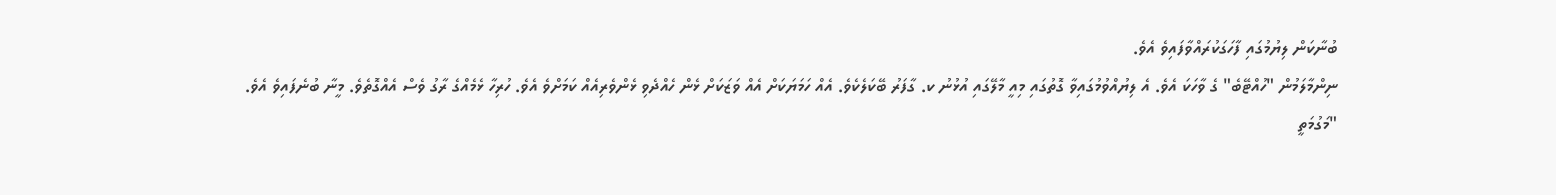ބުނާކަން ލިޔުމުގައި ފާހަގަކުރައްވާފައިވެ އެވެ.
ނިންމާލަމުން "ހުއްޓޭބެ" ގެ ވާހަކަ އެވެ. އެ ލިޔުއްވުމުގައިވާ ގޮތުގައި މިއީ މާލޭގައި އުޅުނު ކ. ގާފަރު ބޭކަލެކެވެ. އެއް ހަމަޔަކަށް އެއް ވަޒަކަށް ޅެން ހެއްދެވި ޅެންވެރިއެއް ކަމަށްވެ އެވެ. ހުރިހާ ޅެމެއްގެ ރާގު ވެސް އެއްގޮތެވެ. މީނާ ބުނެފައިވެ އެވެ.
"މަގުމަތީ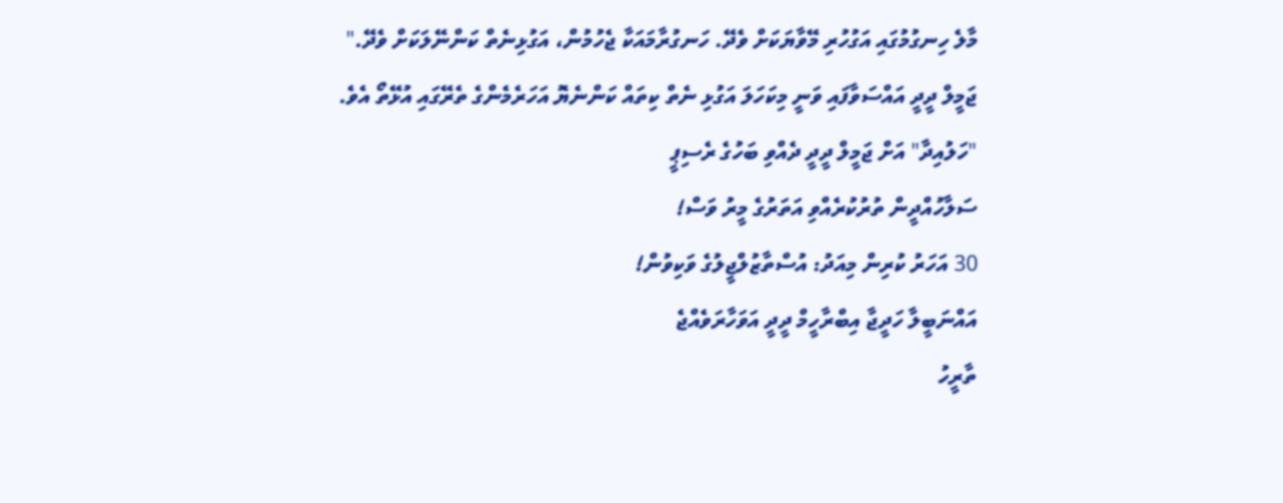މާލެ ހިނގުމުގައި އަގުހުރި މޭވާޔަކަށް ވެދޭ. ހަނގުރާމައަކާ ޖެހުމުން، އަގުޅިނެތް ކަންނޭލަކަށް ވެދޭ."
ޖަމީލް ދީދީ އައްސަވާފައި ވަނީ މިކަހަލަ އަގުޅި ނެތް ކިތައް ކަންނެޔޮ އަހަރެމެންގެ ތެރޭގައި އުޅޭތޯ އެވެ.
"ހަލުއިދާ" އަށް ޖަމީލް ދީދީ ދެއްވި ބަހުގެ ރެސިޕީ
ސަލާހުއްދީން ތުރުކުރެއްވި އަތަރުގެ މީރު ވަސް!
30 އަހަރު ކުރިން މިއަދު: އުސްތާޒުލްޖީލުގެ ވަކިވުން!
އައްނަބީލާ ހަދީޖާ އިބްރާހީމް ދީދީ އަވަހާރަވެއްޖެ
ތާރީހު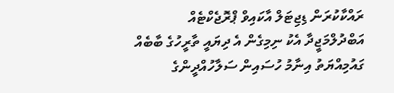ރައްކާކުރަން ޑިޖިޓަލް އާކައިވް ޕްރޮޖެކްޓެއް
އަބްދުލްމަޖީދާ އެކު ނިމިގެން އެ ދިޔައީ ތާރީހުގެ ބާބެއް
ގައުމިއްޔަތު އިނާމު ހުސައިން ސަލާހުއްދީންގެ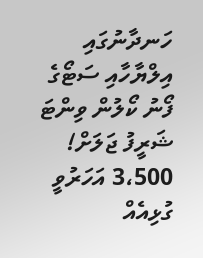ހަނދާނުގައި
އިލްޔާހާއި ސަޓޯގެ ފޯނު ކޯލުން ވިންޓަ ޝަރީފު ޖަލަށް!
3،500 އަހަރުވީ ގުޅިއެއް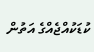ކުޑަކުއްޖެއްގެ އަތުން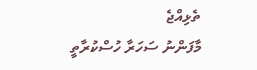ތެޅިއްޖެ
މާފަންނު ސަހަރާ ހުސްކުރާތީ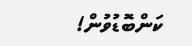ކަންބޮޑުވުން!